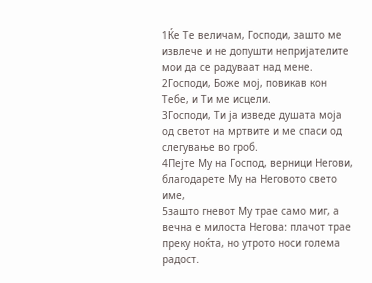1Ќе Те величам, Господи, зашто ме извлече и не допушти непријателите мои да се радуваат над мене.
2Господи, Боже мој, повикав кон Тебе, и Ти ме исцели.
3Господи, Ти ја изведе душата моја од светот на мртвите и ме спаси од слегување во гроб.
4Пејте Му на Господ, верници Негови, благодарете Му на Неговото свето име,
5зашто гневот Му трае само миг, а вечна е милоста Негова: плачот трае преку ноќта, но утрото носи голема радост.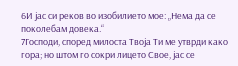6И јас си реков во изобилието мое: „Нема да се поколебам довека.“
7Господи, според милоста Твоја Ти ме утврди како гора; но штом го сокри лицето Свое, јас се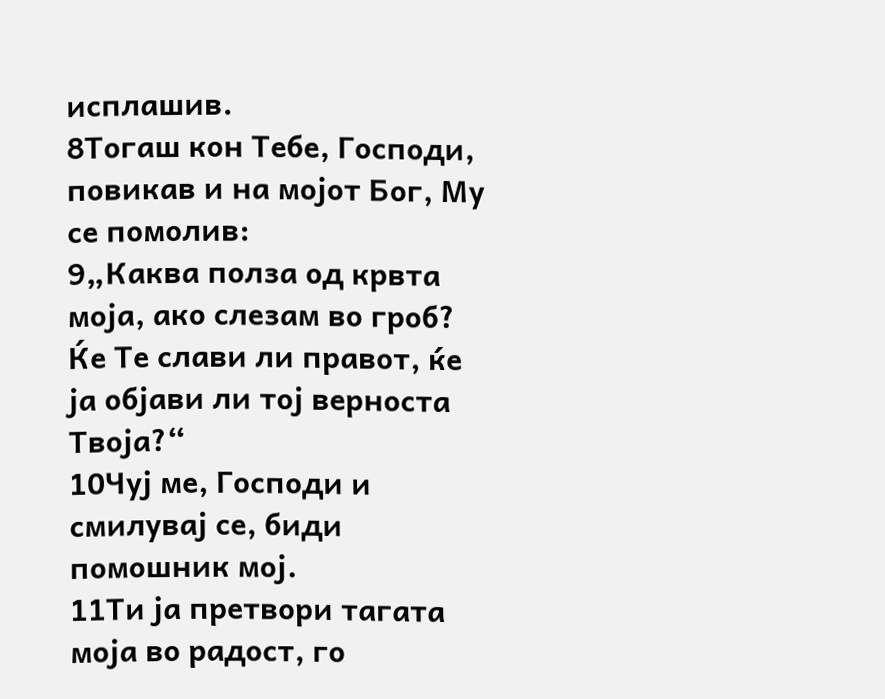исплашив.
8Тогаш кон Тебе, Господи, повикав и на мојот Бог, Му се помолив:
9„Каква полза од крвта моја, ако слезам во гроб? Ќе Те слави ли правот, ќе ја објави ли тој верноста Твоја?“
10Чуј ме, Господи и смилувај се, биди помошник мој.
11Ти ја претвори тагата моја во радост, го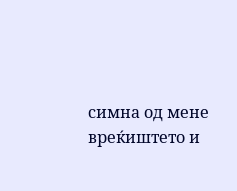симна од мене вреќиштето и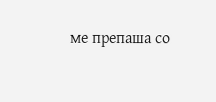ме препаша со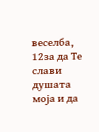веселба,
12за да Те слави душата моја и да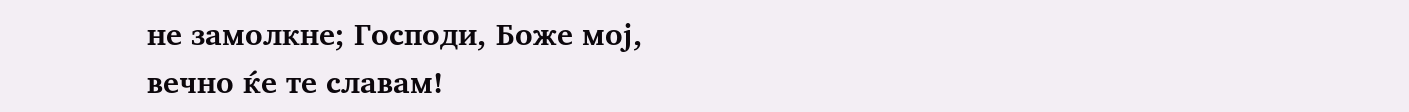не замолкне; Господи, Боже мој, вечно ќе те славам!